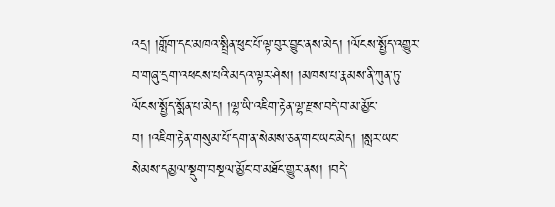འདྲ། །གློག་དང་མཁའ་སྤྲིན་ཕུང་པོ་ལྟ་བུར་བྱུང་ནས་མེད། །ལོངས་སྤྱོད་འགྱུར་བ་གཞུ་དྲག་འཕངས་པའི་མདའ་ལྟར་ཤེས། །མཁས་པ་རྣམས་ནི་ཀུན་ཏུ་ལོངས་སྤྱོད་སྨོན་པ་མེད། །ལྷ་ཡི་འཇིག་རྟེན་ལྷ་རྫས་བདེ་བ་མ་མྱོང་བ། །འཇིག་རྟེན་གསུམ་པོ་དག་ན་སེམས་ཅན་གང་ཡང་མེད། །སླར་ཡང་སེམས་དམྱལ་སྡུག་བསྔལ་མྱོང་བ་མཐོང་གྱུར་ནས། །བདེ་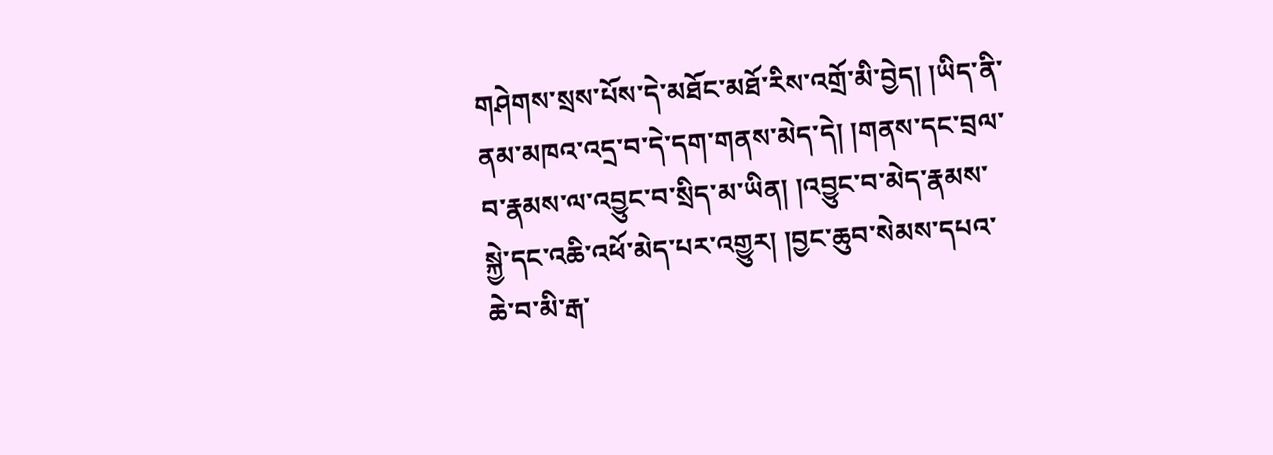གཤེགས་སྲས་པོས་དེ་མཐོང་མཐོ་རིས་འགྲོ་མི་བྱེད། །ཡིད་ནི་ནམ་མཁའ་འདྲ་བ་དེ་དག་གནས་མེད་དེ། །གནས་དང་བྲལ་བ་རྣམས་ལ་འབྱུང་བ་སྲིད་མ་ཡིན། །འབྱུང་བ་མེད་རྣམས་སྐྱེ་དང་འཆི་འཕོ་མེད་པར་འགྱུར། །བྱང་ཆུབ་སེམས་དཔའ་ཆེ་བ་མི་རྒ་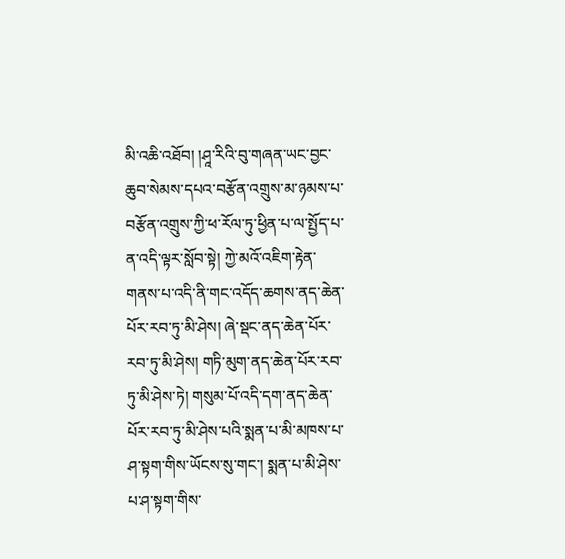མི་འཆི་འཐོབ། །ཤཱ་རིའི་བུ་གཞན་ཡང་བྱང་ཆུབ་སེམས་དཔའ་བརྩོན་འགྲུས་མ་ཉམས་པ་བརྩོན་འགྲུས་ཀྱི་ཕ་རོལ་ཏུ་ཕྱིན་པ་ལ་སྤྱོད་པ་ན་འདི་ལྟར་སློབ་སྟེ། ཀྱེ་མའོ་འཇིག་རྟེན་གནས་པ་འདི་ནི་གང་འདོད་ཆགས་ནད་ཆེན་པོར་རབ་ཏུ་མི་ཤེས། ཞེ་སྡང་ནད་ཆེན་པོར་རབ་ཏུ་མི་ཤེས། གཏི་མུག་ནད་ཆེན་པོར་རབ་ཏུ་མི་ཤེས་ཏེ། གསུམ་པོ་འདི་དག་ནད་ཆེན་པོར་རབ་ཏུ་མི་ཤེས་པའི་སྨན་པ་མི་མཁས་པ་ཤ་སྟག་གིས་ཡོངས་སུ་གང་། སྨན་པ་མི་ཤེས་པ་ཤ་སྟག་གིས་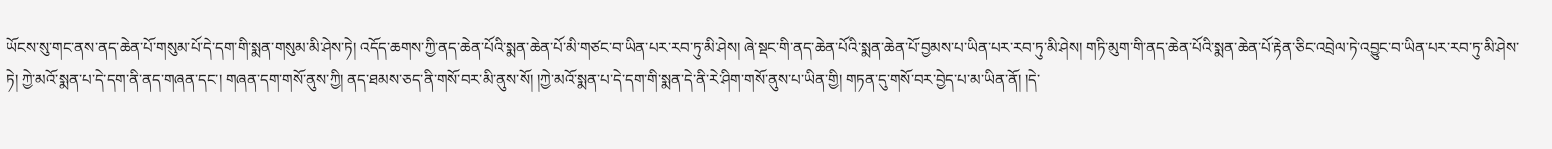ཡོངས་སུ་གང་ནས་ནད་ཆེན་པོ་གསུམ་པོ་དེ་དག་གི་སྨན་གསུམ་མི་ཤེས་ཏེ། འདོད་ཆགས་ཀྱི་ནད་ཆེན་པོའི་སྨན་ཆེན་པོ་མི་གཙང་བ་ཡིན་པར་རབ་ཏུ་མི་ཤེས། ཞེ་སྡང་གི་ནད་ཆེན་པོའི་སྨན་ཆེན་པོ་བྱམས་པ་ཡིན་པར་རབ་ཏུ་མི་ཤེས། གཏི་མུག་གི་ནད་ཆེན་པོའི་སྨན་ཆེན་པོ་རྟེན་ཅིང་འབྲེལ་ཏེ་འབྱུང་བ་ཡིན་པར་རབ་ཏུ་མི་ཤེས་ཏེ། ཀྱེ་མའོ་སྨན་པ་དེ་དག་ནི་ནད་གཞན་དང་། གཞན་དག་གསོ་ནུས་ཀྱི། ནད་ཐམས་ཅད་ནི་གསོ་བར་མི་ནུས་སོ། །ཀྱེ་མའོ་སྨན་པ་དེ་དག་གི་སྨན་དེ་ནི་རེ་ཤིག་གསོ་ནུས་པ་ཡིན་གྱི། གཏན་དུ་གསོ་བར་བྱེད་པ་མ་ཡིན་ནོ། །དེ་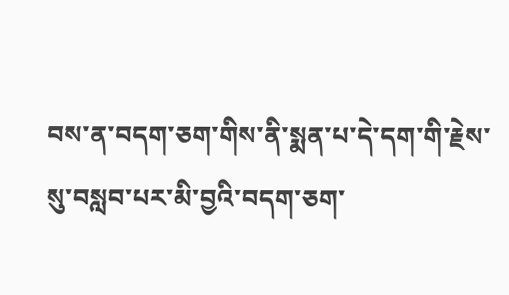བས་ན་བདག་ཅག་གིས་ནི་སྨན་པ་དེ་དག་གི་རྗེས་སུ་བསླབ་པར་མི་བྱའི་བདག་ཅག་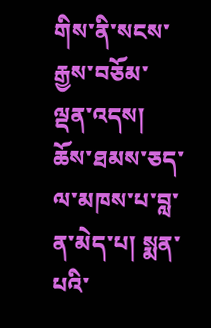གིས་ནི་སངས་རྒྱས་བཅོམ་ལྡན་འདས། ཆོས་ཐམས་ཅད་ལ་མཁས་པ་བླ་ན་མེད་པ། སྨན་པའི་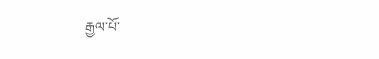རྒྱལ་པོ་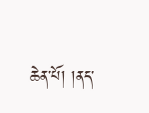ཆེན་པོ། །ནད་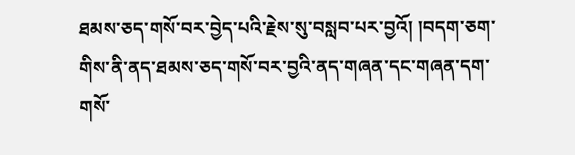ཐམས་ཅད་གསོ་བར་བྱེད་པའི་རྗེས་སུ་བསླབ་པར་བྱའོ། །བདག་ཅག་གིས་ནི་ནད་ཐམས་ཅད་གསོ་བར་བྱའི་ནད་གཞན་དང་གཞན་དག་གསོ་